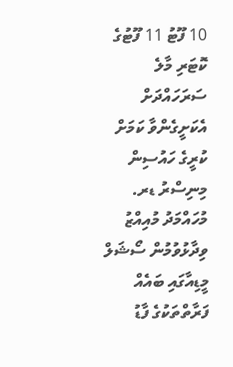10 ފޫޓު 11 ފޫޓުގެ ކޮޓަރި މާލެ ސަރަހައްދަށް އެކަށީގެންވާ ކަމަށް ކުރީގެ ހައުސިން މިނިސްރު ޑރ. މުހައްމަދު މުއިއްޒު ވިދާޅުވުމުން ސޯޝަލް މީޑިއާގައި ބައެއް ފަރާތްތަކުގެ ފާޑު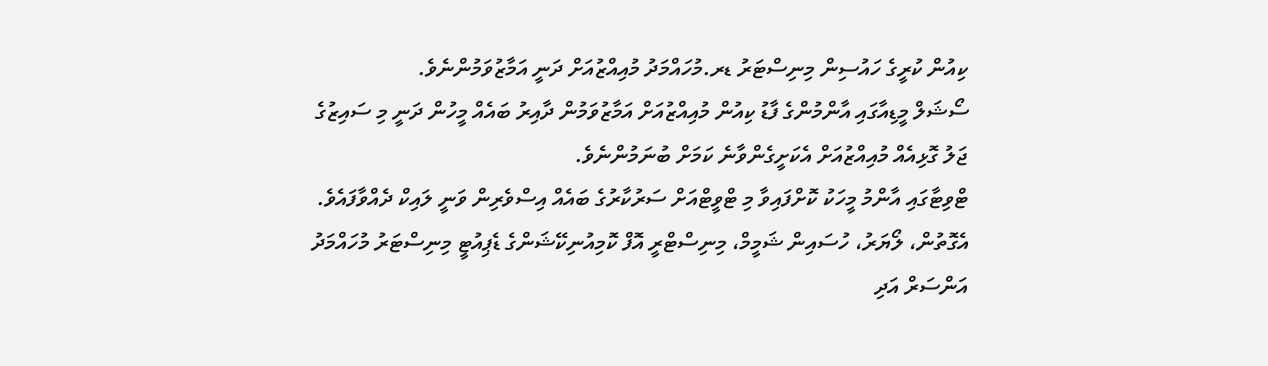ކިއުން ކުރީގެ ހައުސިން މިނިސްޓަރު ޑރ.މުހައްމަދު މުއިއްޒުއަށް ދަނީ އަމާޒުވަމުންނެވެ.
ސޯޝަލް މީޑިއާގައި އާންމުންގެ ފާޑު ކިއުން މުއިއްޒުއަށް އަމާޒުވަމުން ދާއިރު ބައެއް މީހުން ދަނީ މި ސައިޒުގެ ޖަލު ގޮޅިއެއް މުއިއްޒުއަށް އެކަށީގެންވާނެ ކަމަށް ބުނަމުންނެވެ.
ޓްވިޓާގައި އާންމު މީހަކު ކޮށްފައިވާ މި ޓްވީޓްއަށް ސަރުކާރުގެ ބައެއް އިސްވެރިން ވަނީ ލައިކް ދެއްވާފައެވެ. އެގޮތުން، ލޯޔަރު، ހުސައިން ޝަމީމް، މިނިސްޓްރީ އޮފް ކޮމިއުނިކޭޝަންގެ ޑެޕިއުޓީ މިނިސްޓަރު މުހައްމަދު އަންސަރް އަދި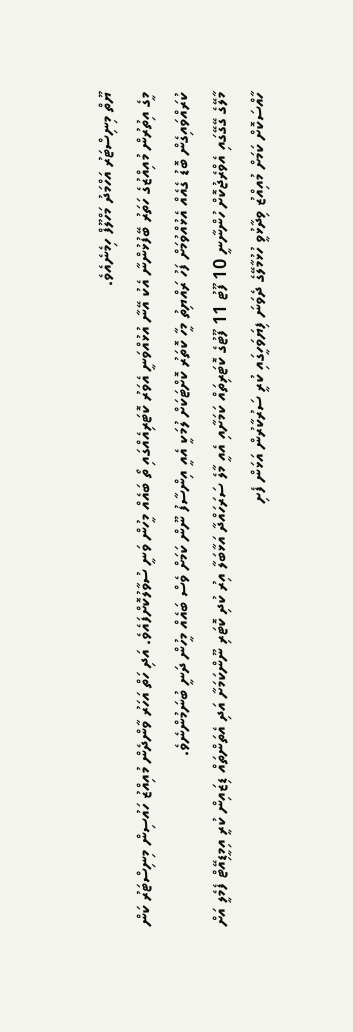ޔޫތް މިނިސްޓަރު އަހްމަދު މަހްލޫފް ހިމެނެއެވެ.
މީގެ އިތުރުން މުއިއްޒުގެ ހަތަރު ބޭފުޅުންނާ އެކު އޭނާ އުޅުއްވަނީ އެވަރު ކޮޓަރިއެއްގައި ތޯ ބައެއް މީހުން ވަނީ ސުވާލުކޮށްފައެވެ. އަދި ހަތް އަހަރު ވާންދެން މުއިއްޒު ހައުސިން މިނިސްޓަރު ކަން ކުރައްވައިގެން ބޮޑު ގެއެއް އެޅުއްވުމަށް ފަހު ރައްޔިތު މީހާ ކޮތަރު ކޮށްޓަކަށް ލުމަކީ އެއީ އިންސާފު ނޫން ކަމަށް ވެސް ބައެއް މީހުން ދަނީ ބުނަމުންނެވެ.
މާލޭގެ ގޭގޭގައި އެވްރެޖުކޮށް ހުންނާނީ 10 ފޫޓު 11 ފޫޓުގެ ކޮޓަރިތައް ކަމަށާއި އެއީ މާލެ ސަރަހައްދާ އަޅާބަލާ އިރު ކުދި ކޮޓަރި ނޫންކަމަށާ އަދި އެތަންތައް ޑިޒައިން ކުރީ އިމީޑިއޭޓް ފެމެލީ އަށް ހާއްސަކޮށް ކަމަށް މުއިއްޒު ވިދާޅުވީ ހުޅުމާލޭގެ ދެވަނަ ފިޔަވަހީގައި ކުރީ ސަރުކާރުން އަޅަން ފެށި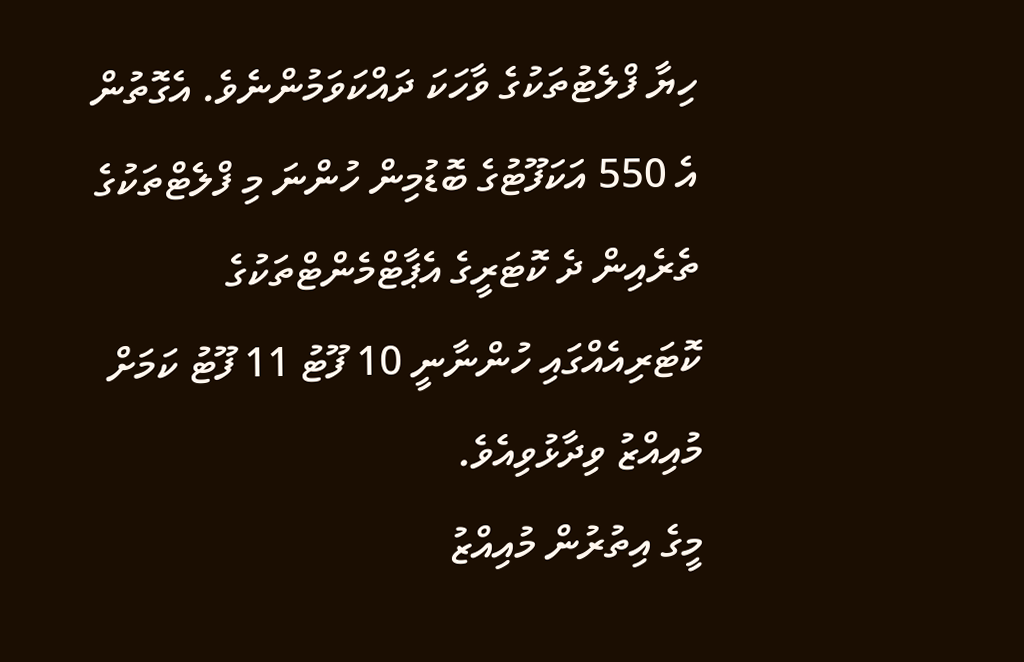ހިޔާ ފްލެޓުތަކުގެ ވާހަކަ ދައްކަވަމުންނެވެ. އެގޮތުން އެ 550 އަކަފޫޓުގެ ބޮޑުމިން ހުންނަ މި ފްލެޓްތަކުގެ ތެރެއިން ދެ ކޮޓަރީގެ އެޕާޓްމެންޓްތަކުގެ ކޮޓަރިއެއްގައި ހުންނާނީ 10 ފޫޓު 11 ފޫޓު ކަމަށް މުއިއްޒު ވިދާޅުވިއެވެ.
މީގެ އިތުރުން މުއިއްޒު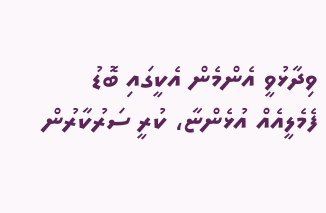ވިދާޅުވީ އެންމެން އެކީގައި ބޮޑު ފެމެލީއެއް އުޅެންޏާ، ކުރީ ސަރުކާރުން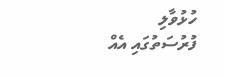ހުޅުވާލި ފުރުސަތުގައި އެއް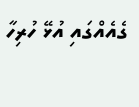ގެއެއްގައި އުޅޭ ހުރިހާ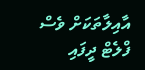އާއިލާތަކަށް ވެސް ފްލެޓް ދީފައި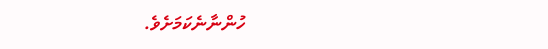ހުންނާނެކަމަށެވެ.